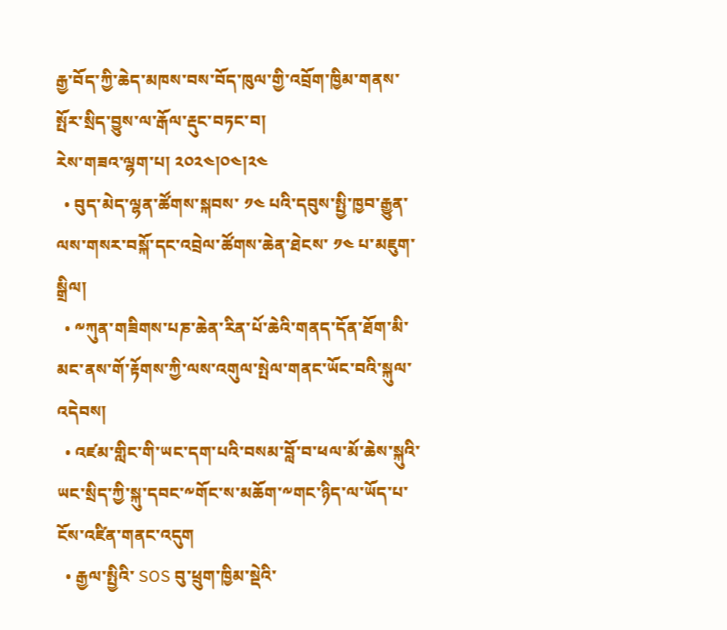རྒྱ་བོད་ཀྱི་ཆེད་མཁས་བས་བོད་ཁུལ་གྱི་འབྲོག་ཁྱིམ་གནས་སྤོར་སྲིད་བྱུས་ལ་རྒོལ་རྡུང་བཏང་བ།
རེས་གཟའ་ལྷག་པ། ༢༠༢༤།༠༤།༢༤
  • བུད་མེད་ལྷན་ཚོགས་སྐབས་ ༡༤ པའི་དབུས་སྤྱི་ཁྱབ་རྒྱུན་ལས་གསར་བསྐོ་དང་འབྲེལ་ཚོགས་ཆེན་ཐེངས་ ༡༤ པ་མཇུག་སྒྲིལ།
  • ༸ཀུན་གཟིགས་པཎ་ཆེན་རིན་པོ་ཆེའི་གནད་དོན་ཐོག་མི་མང་ནས་གོ་རྟོགས་ཀྱི་ལས་འགུལ་སྤེལ་གནང་ཡོང་བའི་སྐུལ་འདེབས།
  • འཛམ་གླིང་གི་ཡང་དག་པའི་བསམ་བློ་བ་ཕལ་མོ་ཆེས་སྐུའི་ཡང་སྲིད་ཀྱི་སྐུ་དབང་༸གོང་ས་མཆོག་༸གང་ཉིད་ལ་ཡོད་པ་ངོས་འཛིན་གནང་འདུག
  • རྒྱལ་སྤྱིའི་ SOS བུ་ཕྲུག་ཁྱིམ་སྡེའི་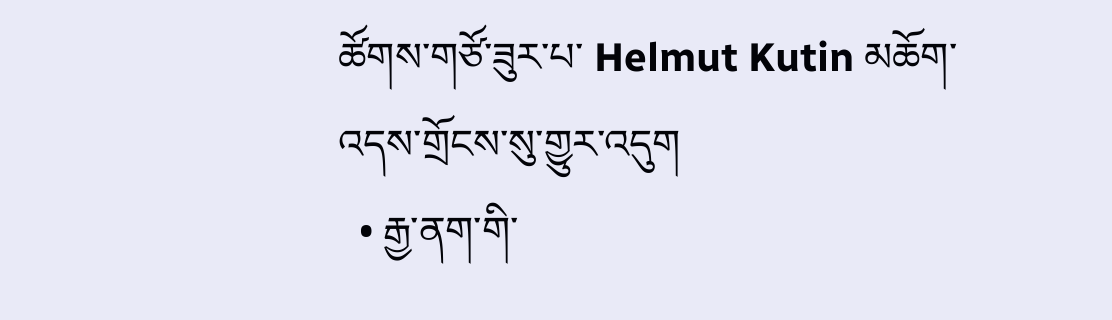ཚོགས་གཙོ་ཟུར་པ་ Helmut Kutin མཆོག་འདས་གྲོངས་སུ་གྱུར་འདུག
  • རྒྱ་ནག་གི་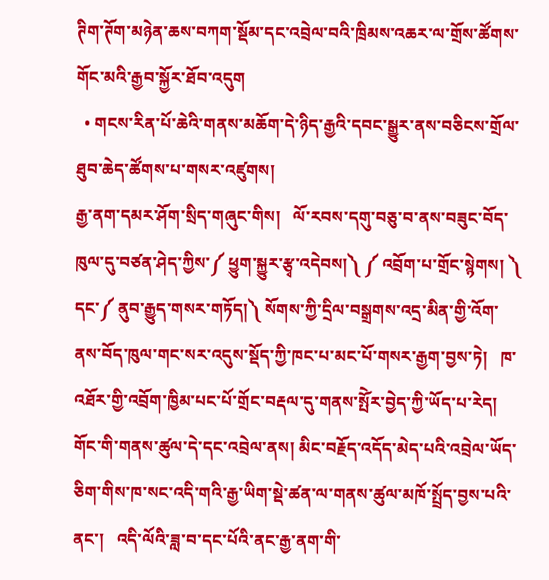ཊིག་ཊོག་མཉེན་ཆས་བཀག་སྡོམ་དང་འབྲེལ་བའི་ཁྲིམས་འཆར་ལ་གྲོས་ཚོགས་གོང་མའི་རྒྱབ་སྐྱོར་ཐོབ་འདུག
  • གངས་རིན་པོ་ཆེའི་གནས་མཆོག་དེ་ཉིད་རྒྱའི་དབང་སྒྱུར་ནས་བཅིངས་གྲོལ་ཐུབ་ཆེད་ཚོགས་པ་གསར་འཛུགས།
རྒྱ་ནག་དམར་ཤོག་སྲིད་གཞུང་གིས།   ལོ་རབས་དགུ་བཅུ་བ་ནས་བཟུང་བོད་ཁུལ་དུ་བཙན་ཤེད་ཀྱིས་༼ ཕྱུག་སྐྱུར་རྩྭ་འདེབས།༽ ༼ འབྲོག་པ་གྲོང་སྙེགས། ༽ དང་༼ ནུབ་རྒྱུད་གསར་གཏོད།༽ སོགས་ཀྱི་དྲིལ་བསྒྲགས་འདྲ་མིན་གྱི་འོག་ནས་བོད་ཁུལ་གང་སར་འདུས་སྡོད་ཀྱི་ཁང་པ་མང་པོ་གསར་རྒྱག་བྱས་ཏེ།   ཁ་འཐོར་གྱི་འབྲོག་ཁྱིམ་པང་པོ་གྲོང་བརྡལ་དུ་གནས་སྤོེར་བྱེད་ཀྱི་ཡོད་པ་རེད།
གོང་གི་གནས་ཚུལ་དེ་དང་འབྲེལ་ནས། མིང་བརྗོད་འདོད་མེད་པའི་འབྲེལ་ཡོད་ཅིག་གིས་ཁ་སང་འདི་གའི་རྒྱ་ཡིག་སྡེ་ཚན་ལ་གནས་ཚུལ་མཁོ་སྤྲོད་བྱས་པའི་ནང་།   འདི་ལོའི་ཟླ་བ་དང་པོའི་ནང་རྒྱ་ནག་གི་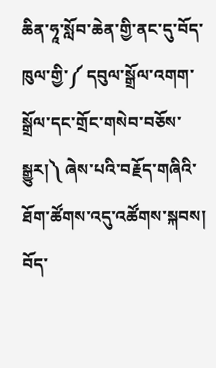ཆིན་ཧཱ་སློབ་ཆེན་གྱི་ནང་དུ་བོད་ཁུལ་གྱི་༼ དབུལ་སྒྲོལ་འགག་སྒྲོལ་དང་གྲོང་གསེབ་བཅོས་སྒྱུར།༽ ཞེས་པའི་བརྗོད་གཞིའི་ཐོག་ཚོགས་འདུ་འཚོགས་སྐབས། བོད་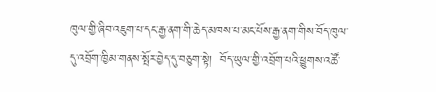ཁུལ་གྱི་ཞིབ་འཇུག་པ་དང་རྒྱ་ནག་གི་ཆེད་མཁས་པ་མང་པོས་རྒྱ་ནག་གིས་བོད་ཁུལ་དུ་འབྲོག་ཁྱིམ་གནས་སྤོར་བྱེད་དུ་བཅུག་སྟེ།  བོད་ཡུལ་གྱི་འབྲོག་པའི་ཕྱུགས་འཚོ་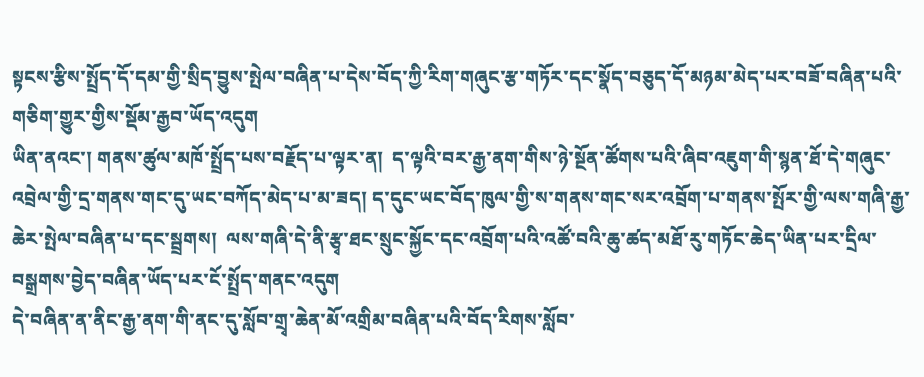སྟངས་རྩིས་སྤྲོད་དོ་དམ་གྱི་སྲིད་བྱུས་སྤེལ་བཞིན་པ་དེས་བོད་ཀྱི་རིག་གཞུང་རྩ་གཏོར་དང་སྣོད་བཅུད་དོ་མཉམ་མེད་པར་བཟོ་བཞིན་པའི་གཅིག་གྱུར་གྱིས་སྡོམ་རྒྱབ་ཡོད་འདུག
ཡིན་ནའང་། གནས་ཚུལ་མཁོ་སྤྲོད་པས་བརྗོད་པ་ལྟར་ན།  ད་ལྟའི་བར་རྒྱ་ནག་གིས་ཉེ་སྔོན་ཚོགས་པའི་ཞིབ་འཇུག་གི་སྙན་ཐོ་དེ་གཞུང་འབྲེལ་གྱི་དྲ་གནས་གང་དུ་ཡང་བཀོད་མེད་པ་མ་ཟད། ད་དུང་ཡང་བོད་ཁུལ་གྱི་ས་གནས་གང་སར་འབྲོག་པ་གནས་སྤོར་གྱི་ལས་གཞི་རྒྱ་ཆེར་སྤེལ་བཞིན་པ་དང་སྦྲགས།  ལས་གཞི་དེ་ནི་རྩྭ་ཐང་སྲུང་སྐྱོང་དང་འབྲོག་པའི་འཚོ་བའི་ཆུ་ཚད་མཐོ་རུ་གཏོང་ཆེད་ཡིན་པར་དྲིལ་བསྒྲགས་བྱེད་བཞིན་ཡོད་པར་ངོ་སྤྲོད་གནང་འདུག
དེ་བཞིན་ན་ནིང་རྒྱ་ནག་གི་ནང་དུ་སློབ་གྲྭ་ཆེན་མོ་འགྲིམ་བཞིན་པའི་བོད་རིགས་སློབ་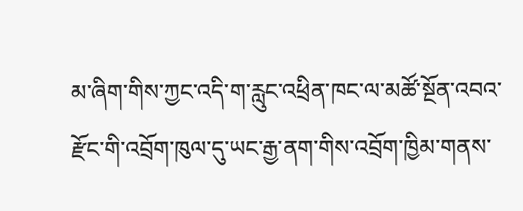མ་ཞིག་གིས་ཀྱང་འདི་ག་རླུང་འཕྲིན་ཁང་ལ་མཚོ་སྔོན་འབའ་རྫོང་གི་འབྲོག་ཁུལ་དུ་ཡང་རྒྱ་ནག་གིས་འབྲོག་ཁྱིམ་གནས་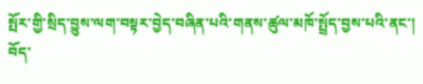སྤོར་གྱི་སྲིད་བྱུས་ལག་བསྟར་བྱེད་བཞིན་པའི་གནས་ཚུལ་མཁོ་སྤྲོད་བྱས་པའི་ནང་།   བོད་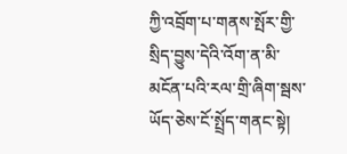ཀྱི་འབྲོག་པ་གནས་སྤོར་གྱི་སྲིད་བྱུས་དེའི་འོག་ན་མི་མངོན་པའི་རལ་གྲི་ཞིག་སྦས་ཡོད་ཅེས་ངོ་སྤྲོད་གནང་སྟེ།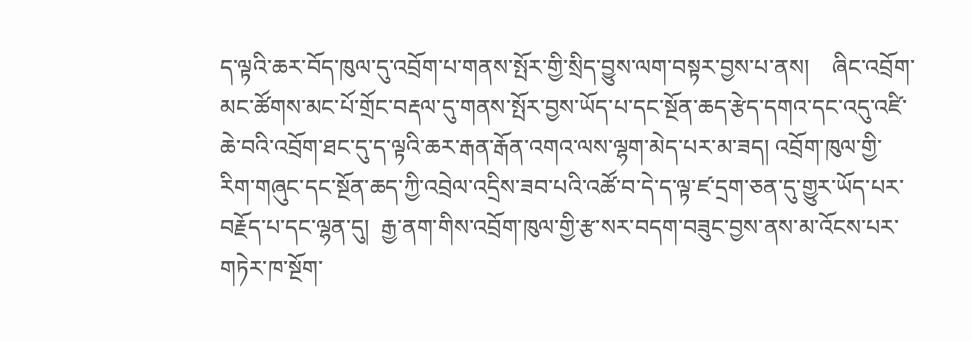ད་ལྟའི་ཆར་བོད་ཁུལ་དུ་འབྲོག་པ་གནས་སྤོར་གྱི་སྲིད་བྱུས་ལག་བསྟར་བྱས་པ་ནས།    ཞིང་འབྲོག་མང་ཚོགས་མང་པོ་གྲོང་བརྡལ་དུ་གནས་སྤོར་བྱས་ཡོད་པ་དང་སྔོན་ཆད་རྩེད་དགའ་དང་འདུ་འཛི་ཆེ་བའི་འབྲོག་ཐང་དུ་ད་ལྟའི་ཆར་རྒན་རྒོན་འགའ་ལས་ལྷག་མེད་པར་མ་ཟད། འབྲོག་ཁུལ་གྱི་རིག་གཞུང་དང་སྔོན་ཆད་ཀྱི་འབྲེལ་འདྲིས་ཟབ་པའི་འཚོ་བ་དེ་ད་ལྟ་ཛ་དྲག་ཅན་དུ་གྱུར་ཡོད་པར་བརྗོད་པ་དང་ལྷན་དུ།  རྒྱ་ནག་གིས་འབྲོག་ཁུལ་གྱི་རྩ་སར་བདག་བཟུང་བྱས་ནས་མ་འོངས་པར་གཏེར་ཁ་སྔོག་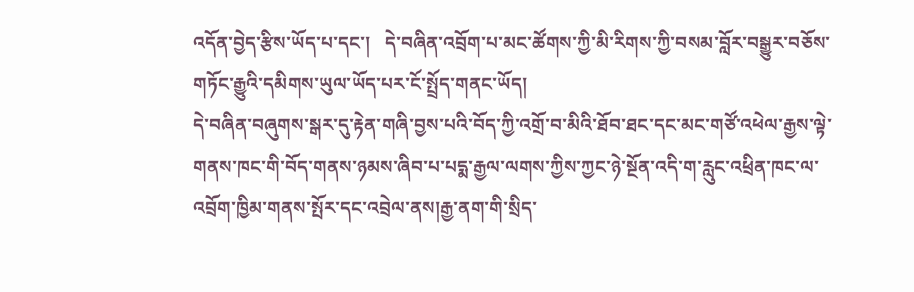འདོན་བྱེད་རྩིས་ཡོད་པ་དང་།   དེ་བཞིན་འབྲོག་པ་མང་ཚོགས་ཀྱི་མི་རིགས་ཀྱི་བསམ་བློར་བསྒྱུར་བཅོས་གཏོང་རྒྱུའི་དམིགས་ཡུལ་ཡོད་པར་ངོ་སྤྲོད་གནང་ཡོད།
དེ་བཞིན་བཞུགས་སྒར་དུ་རྟེན་གཞི་བྱས་པའི་བོད་ཀྱི་འགྲོ་བ་མིའི་ཐོབ་ཐང་དང་མང་གཙོ་འཕེལ་རྒྱས་ལྟེ་གནས་ཁང་གི་བོད་གནས་ཉམས་ཞིབ་པ་པདྨ་རྒྱལ་ལགས་ཀྱིས་ཀྱང་ཉེ་སྔོན་འདི་ག་རླུང་འཕྲིན་ཁང་ལ་འབྲོག་ཁྱིམ་གནས་སྤོར་དང་འབྲེལ་ནས།རྒྱ་ནག་གི་སྲིད་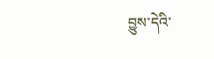བྱུས་དེའི་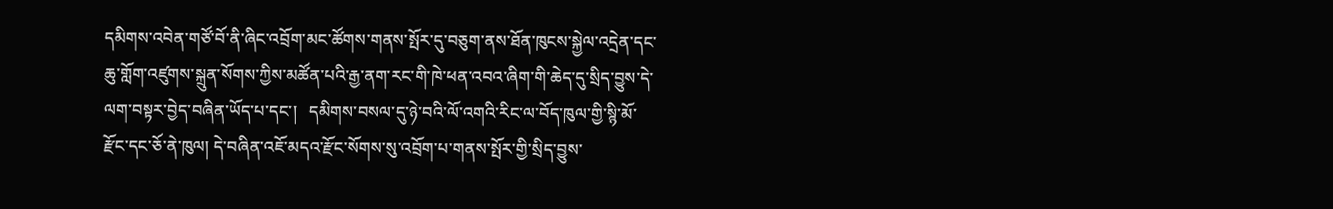དམིགས་འབེན་གཙོ་བོ་ནི་ཞིང་འབྲོག་མང་ཚོགས་གནས་སྤོར་དུ་བཅུག་ནས་ཐོན་ཁུངས་སྐྱེལ་འདྲེན་དང་ཆུ་གློག་འཛུགས་སྐྲུན་སོགས་ཀྱིས་མཚོན་པའི་རྒྱ་ནག་རང་གི་ཁེ་ཕན་འབའ་ཞིག་གི་ཆེད་དུ་སྲིད་བྱུས་དེ་ལག་བསྟར་བྱེད་བཞིན་ཡོད་པ་དང་།   དམིགས་བསལ་དུ་ཉེ་བའི་ལོ་འགའི་རིང་ལ་བོད་ཁུལ་གྱི་སྙི་མོ་རྫོང་དང་ཅོ་ནེ་ཁུལ། དེ་བཞིན་འཇོ་མདའ་རྫོང་སོགས་སུ་འབྲོག་པ་གནས་སྤོར་གྱི་སྲིད་བྱུས་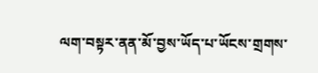ལག་བསྟར་ནན་མོ་བྱས་ཡོད་པ་ཡོངས་གྲགས་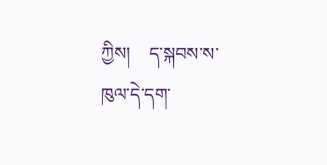ཀྱིས།    ད་སྐབས་ས་ཁུལ་དེ་དག་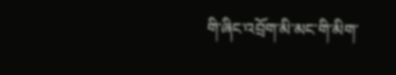གི་ཞིང་འབྲོག་མི་མང་གི་མིག་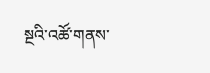སྔའི་འཚོ་གནས་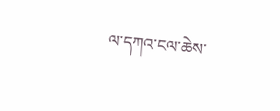ལ་དཀའ་ངལ་ཆེས་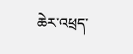ཆེར་འཕྲད་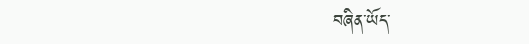བཞིན་ཡོད་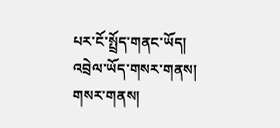པར་ངོ་སྤྲོད་གནང་ཡོད།
འབྲེལ་ཡོད་གསར་གནས།
གསར་གནས།